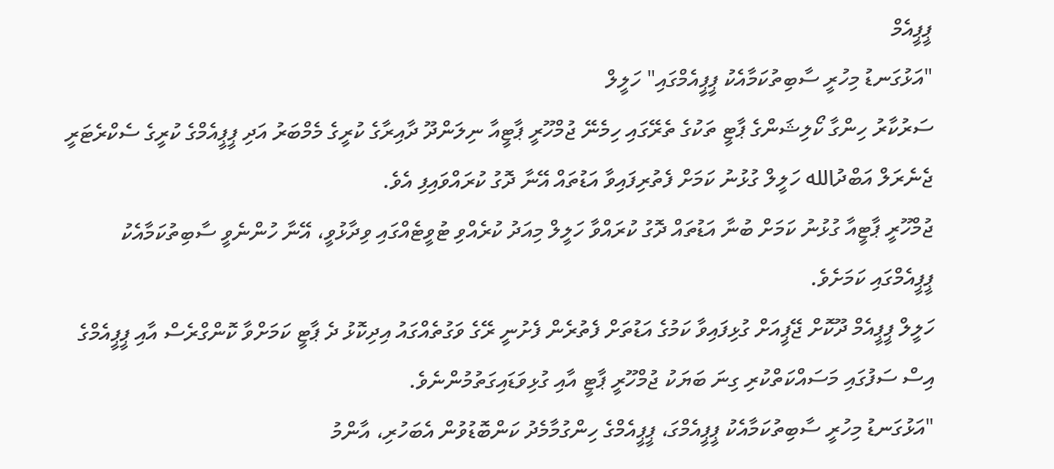ޕީޕީއެމް
"އަޅުގަނޑު މިހުރީ ސާބިތުކަމާއެކު ޕީޕީއެމްގައި" ހަލީލް
ސަރުކާރު ހިންގާ ކޯލިޝަންގެ ޕާޓީ ތަކުގެ ތެރޭގައި ހިމެނޭ ޖުމްހޫރީ ޕާޓީއާ ނިލަންދޫ ދާއިރާގެ ކުރީގެ މެމްބަރު އަދި ޕީޕީއެމްގެ ކުރީގެ ސެކްރެޓަރީ ޖެނެރަލް އަބްދުالله ހަލީލް ގުޅުނު ކަމަށް ފެތުރިފައިވާ އަޑުތައް އޭނާ ދޮގު ކުރައްވައިފި އެވެ.
ޖުމްހޫރީ ޕާޓީއާ ގުޅުނު ކަމަށް ބުނާ އަޑުތައް ދޮގު ކުރައްވާ ހަލީލް މިއަދު ކުރެއްވި ޓުވީޓެއްގައި ވިދާޅުވީ، އޭނާ ހުންނެވީ ސާބިތުކަމާއެކު ޕީޕީއެމްގައި ކަމަށެވެ.
ހަލީލް ޕީޕީއެމް ދޫކޮށް ޖޭޕީއަށް ގުޅިފައިވާ ކަމުގެ އަޑުތަށް ފެތުރެން ފެށުނީ ރޭގެ ވަގުތެއްގައު އިދިކޮޅު ދެ ޕާޓީ ކަމަށްވާ ކޮންގްރެސް އާއި ޕީޕީއެމްގެ އިސް ސަފުގައި މަސައްކަތްކުރި ގިނަ ބަޔަކު ޖުމްހޫރީ ޕާޓީ އާއި ގުޅިވަޑައިގަތުމުންނެވެ.
"އަޅުގަނޑު މިހުރީ ސާބިތުކަމާއެކު ޕީޕީއެމްގަ، ޕީޕީއެމްގެ ހިންގުމާމެދު ކަންބޮޑުވުން އެބަހުރި، އާންމު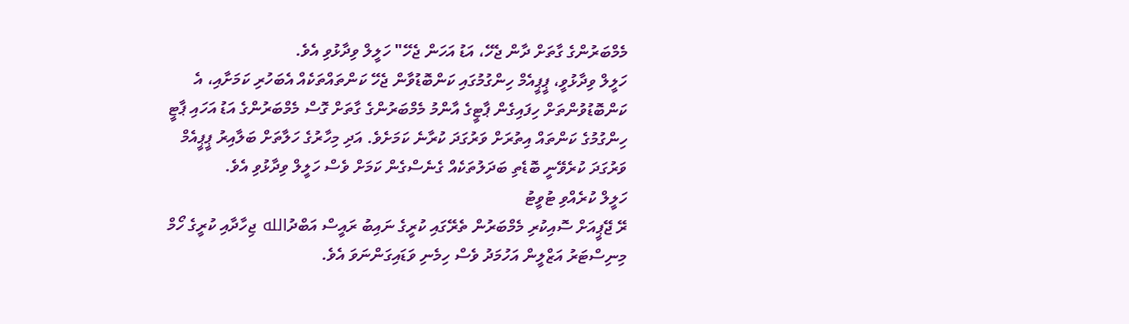މެމްބަރުންގެ ގާތަށް ދާން ޖެހޭ، އަޑު އަހަން ޖެހޭ" ހަލީލް ވިދާޅުވި އެވެ.
ހަލީލް ވިދާޅުވީ، ޕީޕީއެމް ހިންގުމުގައި ކަންބޮޑުވާން ޖެހޭ ކަންތައްތަކެއް އެބަހުރި ކަމަށާއި، އެ ކަންބޮޑުވުންތަށް ހިފައިގެން ޕާޓީގެ އާންމު މެމްބަރުންގެ ގާތަށް ގޮސް މެމްބަރުންގެ އަޑު އަހައި ޕާޓީ ހިންގުމުގެ ކަންތައް އިތުރަށް ވަރުގަދަ ކުރާނެ ކަމަށެވެ. އަދި މިހާރުގެ ހަލާތަށް ބަލާއިރު ޕީޕީއެމް ވަރުގަދަ ކުރެވޭނީ ބޮޑެތި ބަދަލުތަކެއް ގެނެސްގެން ކަމަށް ވެސް ހަލީލް ވިދާޅުވި އެވެ.
ހަލީލް ކުރެއްވި ޓުވީޓު
ރޭ ޖޭޕީއަށް ސޮއިކުރި މެމްބަރުން ތެރޭގައި ކުރީގެ ނައިބު ރައީސް އަބްދުالله ޖިހާދާއި ކުރީގެ ހޯމް މިނިސްޓަރު އަޒްލީން އަހުމަދު ވެސް ހިމެނި ވަޑައިގަންނަވަ އެވެ.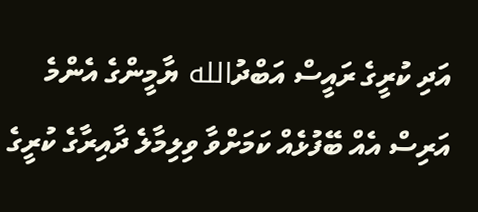އަދި ކުރީގެ ރައީސް އަބްދުالله ޔާމީންގެ އެންމެ އަރިސް އެއް ބޭފުޅެއް ކަމަށްވާ ވިލިމާލެ ދާއިރާގެ ކުރީގެ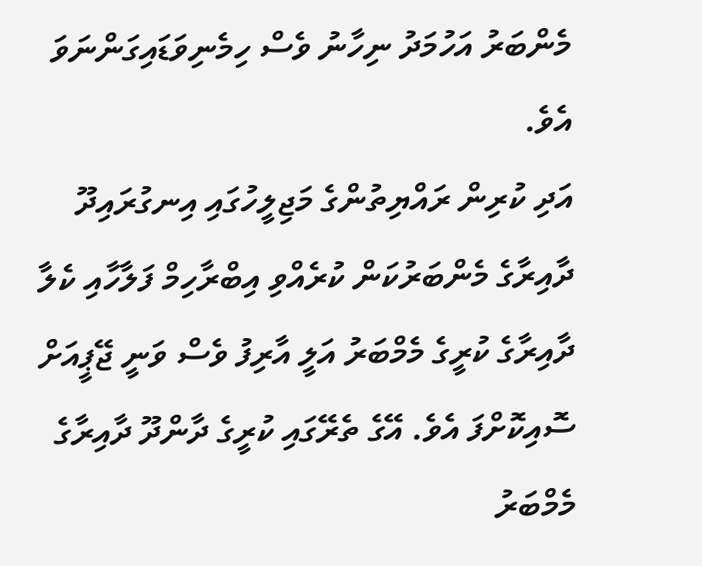މެންބަރު އަހުމަދު ނިހާނު ވެސް ހިމެނިވަޑައިގަންނަވަ އެވެ.
އަދި ކުރިން ރައްޔިތުންގެ މަޖިލީހުގައި އިނގުރައިދޫ ދާއިރާގެ މެންބަރުކަން ކުރެއްވި އިބްރާހިމް ފަލާހާއި ކެލާ ދާއިރާގެ ކުރީގެ މެމްބަރު އަލީ އާރިފު ވެސް ވަނީ ޖޭޕީއަށް ސޮއިކޮށްފަ އެވެ. އޭގެ ތެރޭގައި ކުރީގެ ދާންދޫ ދާއިރާގެ މެމްބަރު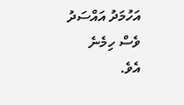އަހުމަދު އައްސަދު ވެސް ހިމެނެ އެވެ.